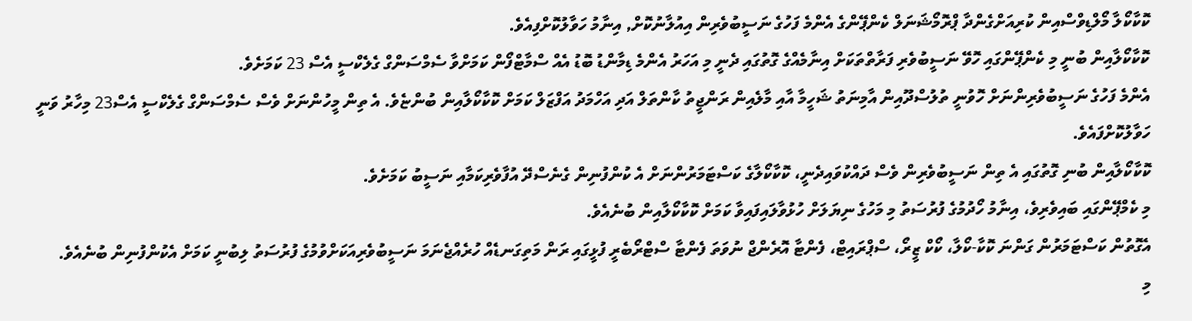ކޮކާކޯލާ މޯލްޑިވްސްއިން ކުރިއަށްގެންދާ ޕްރޮމޯޝަނަލް ކެންޕޭންގެ އެންމެ ފަހުގެ ނަސީބުވެރިން އިއުލާނުކޮށް, އިނާމު ހަވާލުކޮށްފިއެވެ.
ކޮކާކޯލާއިން ބުނީ މި ކެންޕޭންގައި ހޮވޭ ނަސީބުވެރި ފަރާތްތަކަށް އިނާމެއްގެ ގޮތުގައި ދެނީ މި އަހަރު އެންމެ ޑިމާންޑު ބޮޑު އެއް ސްމާޓްފޯން ކަމަށްވާ ސެމްސަންގް ގެލެކްސީ އެސް 23 ކަމަށެވެ.
އެންމެ ފަހުގެ ނަސީބުވެރިންނަށް ހޮވުނީ ތުލުސްދޫއިން އާމިނަތު ޝަހީމާ އާއި މާލެއިން ރަންޖީތު ކާންތަލް އަދި އަހްމަދު އަފްޒަލް ކަމަށް ކޮކާކޯލާއިން ބުންޏެވެ. އެ ތިން މީހުންނަށް ވެސް ސެމްސަންގް ގެލެކްސީ އެސް23 މިހާރު ވަނީ ހަވާލުކޮށްފައެވެ.
ކޮކާކޯލާއިން ބުނި ގޮތުގައި އެ ތިން ނަސީބުވެރިން ވެސް ދައްކުވައިދެނީ، ކޮކާކޯލާގެ ކަސްޓަމަރުންނަށް އެ ކުންފުނިން ގެނެސްދޭ އުފާވެރިކަމާއި ނަސީބު ކަމަށެވެ.
މި ކެމްޕޭންގައި ބައިވެރިވެ، އިނާމު ހޯދުމުގެ ފުރުސަތު މި މަހުގެ ނިޔަލަށް ހުޅުވާލައިފައިވާ ކަމަށް ކޮކާކޯލާއިން ބުނެއެވެ.
އެގޮތުން ކަސްޓަމަރުން ގަންނަ ކޮކާ-ކޯލާ، ކޯކް ޒީރޯ، ސްޕްރައިޓް، ފެންޓާ އޮރެންޖް ނުވަތަ ފެންޓާ ސްޓްރޯބެރީ ފުޅީގައި ރަން މަތިގަނޑެއް ހުރެއްޖެނަމަ ނަސީބުވެރިއަކަށްވުމުގެ ފުރުސަތު ލިބުނީ ކަމަށް އެކުންފުނިން ބުނެއެވެ.
މި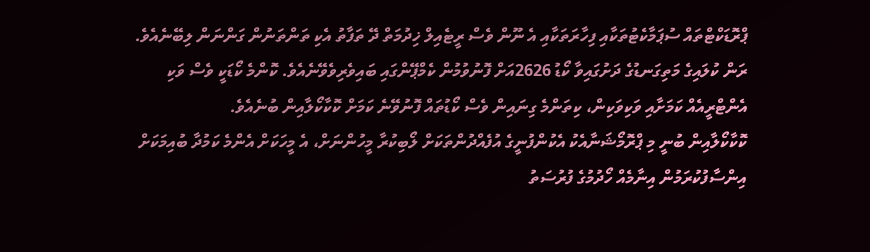ޕްރޮޑަކްޓްތައް ސުޕަމާކެޓުތަކާއި ފިހާރަތަކާއި އެ ނޫން ވެސް ރީޓެއިލް ޚިދުމަތް ދޭ ތަފާތު އެކި ތަންތަނުން ގަންނަން ލިބޭނެއެވެ.
ރަން ކުލައިގެ މަތިގަނޑުގެ ދަށުގައިވާ ކޯޑު 2626އަށް ފޮނުވުމުން ކެމްޕޭންގައި ބައިވެރިވެވޭނެއެވެ. ކޮންމެ ކޯޑަކީ ވެސް ވަކި އެންޓްރީއެއް ކަމަށާއި ވަކިވަކިން، ކިތަންމެ ގިނައިން ވެސް ކޯޑުތައް ފޮނުވޭނެ ކަމަށް ކޮކާކޯލާއިން ބުނެއެވެ.
ކޮކާކޯލާއިން ބުނީ މި ޕްރޮމޯޝަނާއެކު އެކުންފުނީގެ އުފެއްދުންތަކަށް ލޯބިކުރާ މީހުންނަށް، އެ މީހަކަށް އެންމެ ކަމުދާ ބުއިމަކަށް އިންސާފުކުރަމުން އިނާމެއް ހޯދުމުގެ ފުރުސަތު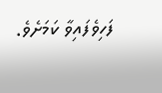ފަހިވެފައިވާ ކަމަށެވެ.